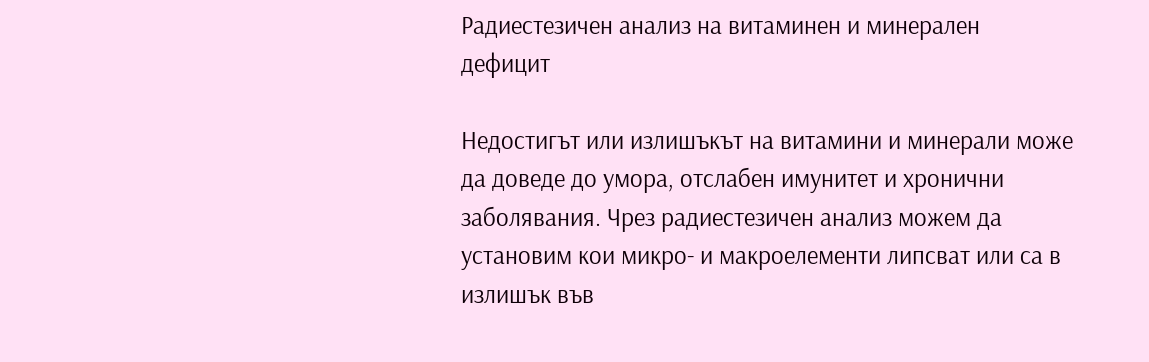Радиестезичен анализ на витаминен и минерален дефицит

Недостигът или излишъкът на витамини и минерали може да доведе до умора, отслабен имунитет и хронични заболявания. Чрез радиестезичен анализ можем да установим кои микро- и макроелементи липсват или са в излишък във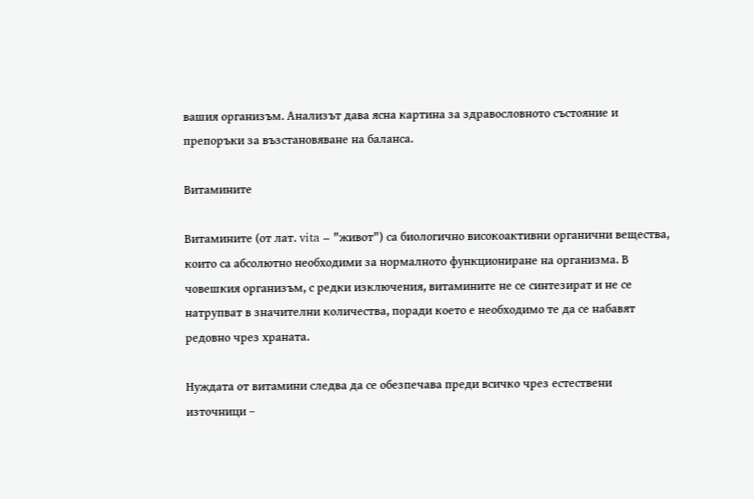вашия организъм. Анализът дава ясна картина за здравословното състояние и препоръки за възстановяване на баланса.

Витамините

Витамините (от лат. vita – "живот") са биологично високоактивни органични вещества, които са абсолютно необходими за нормалното функциониране на организма. В човешкия организъм, с редки изключения, витамините не се синтезират и не се натрупват в значителни количества, поради което е необходимо те да се набавят редовно чрез храната.

Нуждата от витамини следва да се обезпечава преди всичко чрез естествени източници –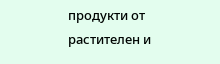продукти от растителен и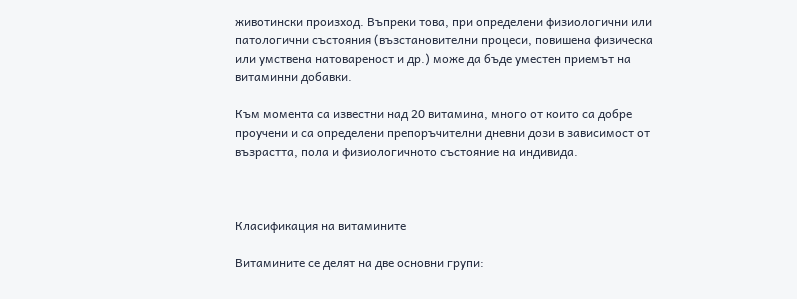животински произход. Въпреки това, при определени физиологични или патологични състояния (възстановителни процеси, повишена физическа или умствена натовареност и др.) може да бъде уместен приемът на витаминни добавки.

Към момента са известни над 20 витамина, много от които са добре проучени и са определени препоръчителни дневни дози в зависимост от възрастта, пола и физиологичното състояние на индивида.



Класификация на витамините

Витамините се делят на две основни групи: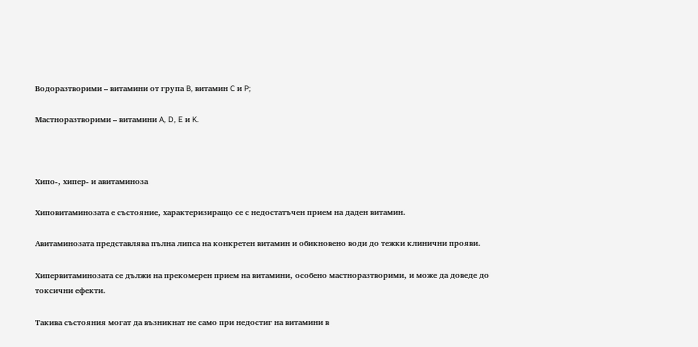Водоразтворими – витамини от група B, витамин C и P;

Мастноразтворими – витамини A, D, E и K.



Хипо-, хипер- и авитаминоза

Хиповитаминозата е състояние, характеризиращо се с недостатъчен прием на даден витамин.

Авитаминозата представлява пълна липса на конкретен витамин и обикновено води до тежки клинични прояви.

Хипервитаминозата се дължи на прекомерен прием на витамини, особено мастноразтворими, и може да доведе до токсични ефекти.

Такива състояния могат да възникнат не само при недостиг на витамини в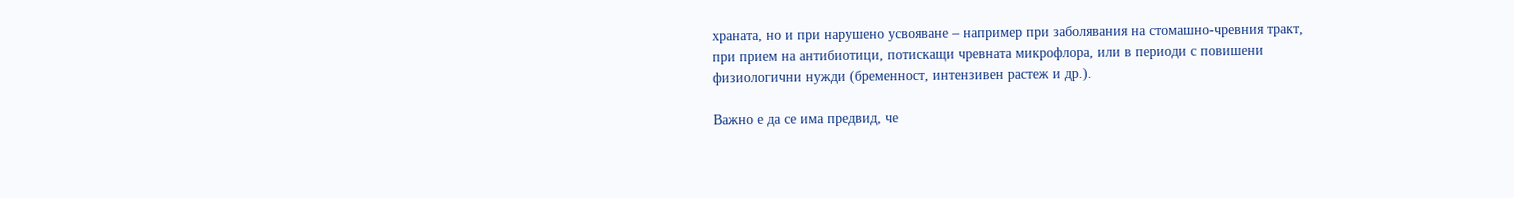храната, но и при нарушено усвояване – например при заболявания на стомашно-чревния тракт, при прием на антибиотици, потискащи чревната микрофлора, или в периоди с повишени физиологични нужди (бременност, интензивен растеж и др.).

Важно е да се има предвид, че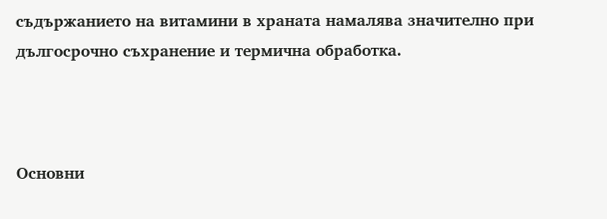съдържанието на витамини в храната намалява значително при дългосрочно съхранение и термична обработка.



Основни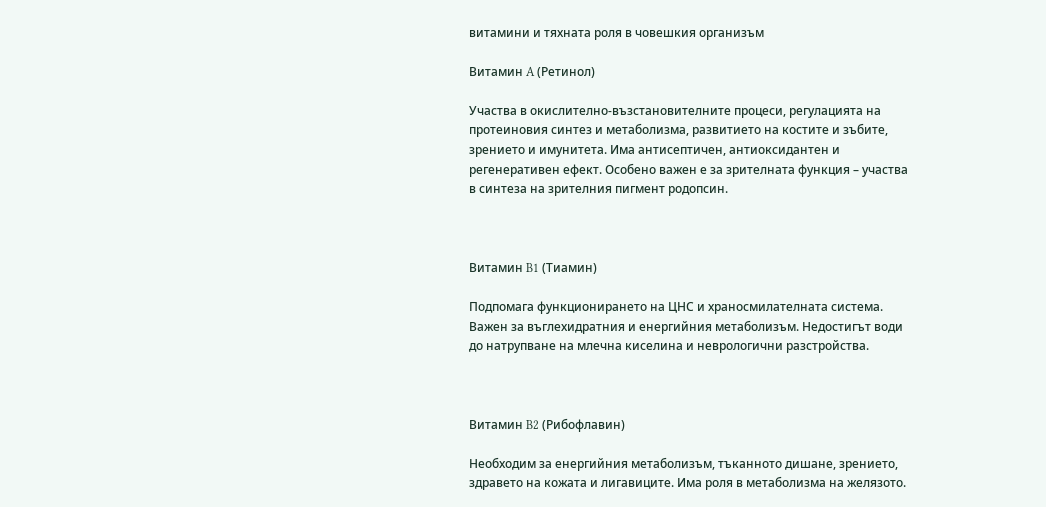витамини и тяхната роля в човешкия организъм

Витамин A (Ретинол)

Участва в окислително-възстановителните процеси, регулацията на протеиновия синтез и метаболизма, развитието на костите и зъбите, зрението и имунитета. Има антисептичен, антиоксидантен и регенеративен ефект. Особено важен е за зрителната функция – участва в синтеза на зрителния пигмент родопсин.



Витамин B1 (Тиамин)

Подпомага функционирането на ЦНС и храносмилателната система. Важен за въглехидратния и енергийния метаболизъм. Недостигът води до натрупване на млечна киселина и неврологични разстройства.



Витамин B2 (Рибофлавин)

Необходим за енергийния метаболизъм, тъканното дишане, зрението, здравето на кожата и лигавиците. Има роля в метаболизма на желязото.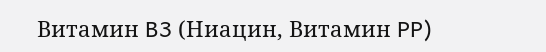Витамин B3 (Ниацин, Витамин PP)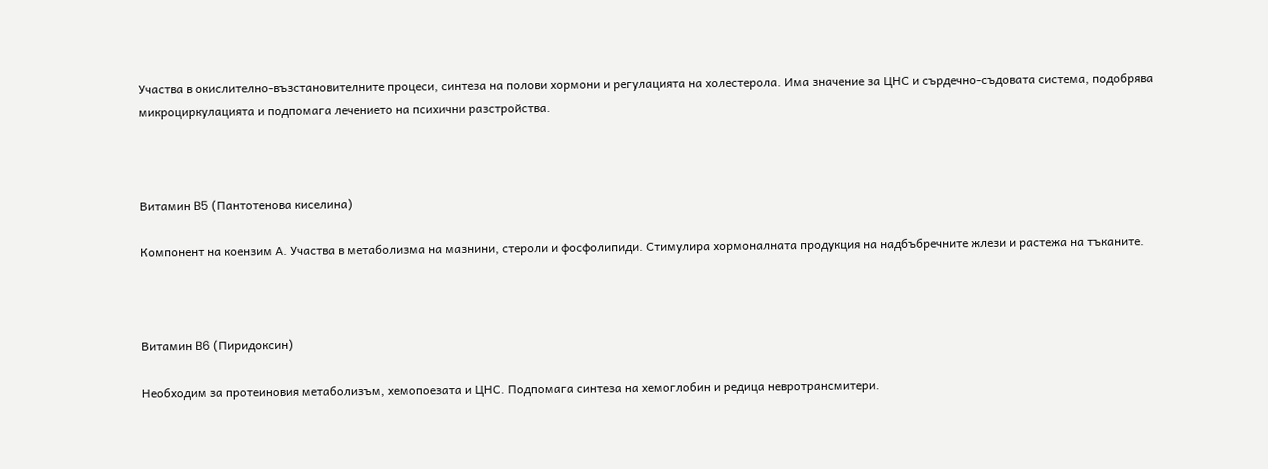Участва в окислително-възстановителните процеси, синтеза на полови хормони и регулацията на холестерола. Има значение за ЦНС и сърдечно-съдовата система, подобрява микроциркулацията и подпомага лечението на психични разстройства.



Витамин B5 (Пантотенова киселина)

Компонент на коензим А. Участва в метаболизма на мазнини, стероли и фосфолипиди. Стимулира хормоналната продукция на надбъбречните жлези и растежа на тъканите.



Витамин B6 (Пиридоксин)

Необходим за протеиновия метаболизъм, хемопоезата и ЦНС. Подпомага синтеза на хемоглобин и редица невротрансмитери.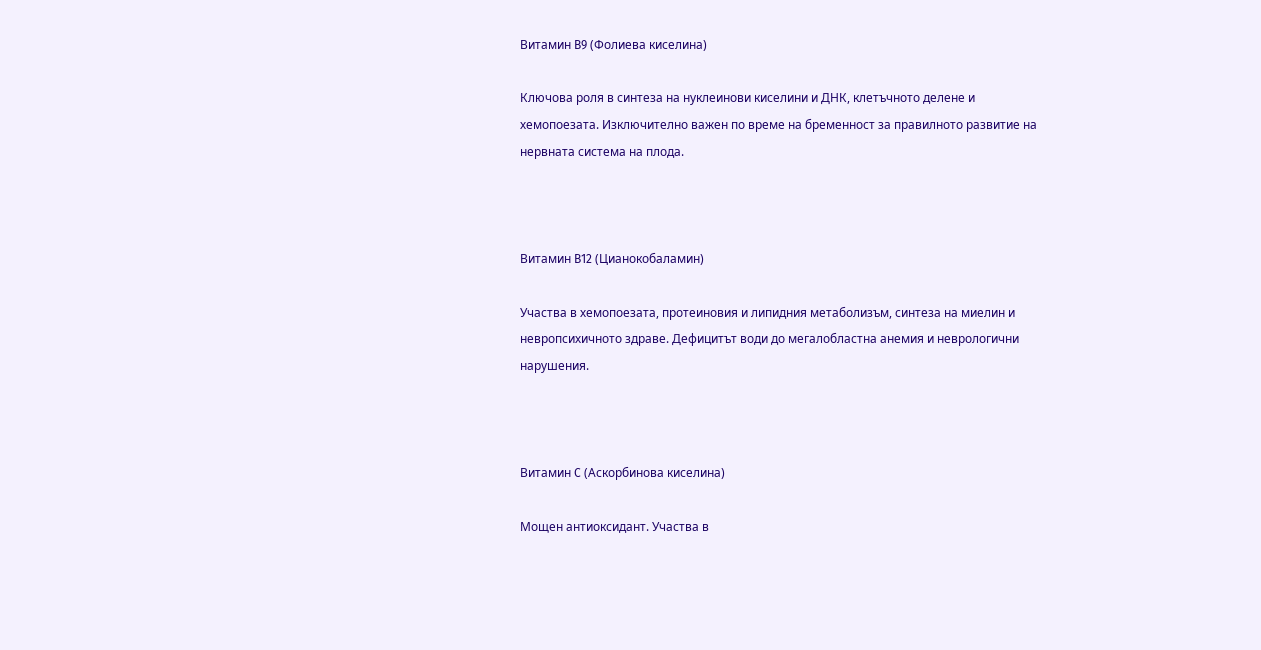Витамин B9 (Фолиева киселина)

Ключова роля в синтеза на нуклеинови киселини и ДНК, клетъчното делене и хемопоезата. Изключително важен по време на бременност за правилното развитие на нервната система на плода.



Витамин B12 (Цианокобаламин)

Участва в хемопоезата, протеиновия и липидния метаболизъм, синтеза на миелин и невропсихичното здраве. Дефицитът води до мегалобластна анемия и неврологични нарушения.



Витамин C (Аскорбинова киселина)

Мощен антиоксидант. Участва в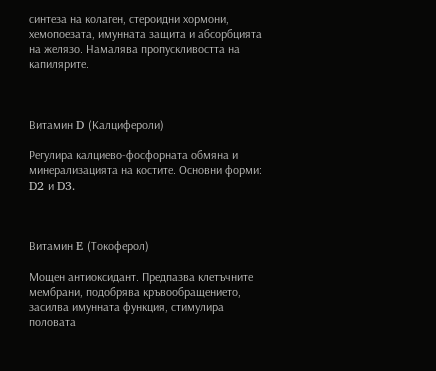синтеза на колаген, стероидни хормони, хемопоезата, имунната защита и абсорбцията на желязо. Намалява пропускливостта на капилярите.



Витамин D (Калцифероли)

Регулира калциево-фосфорната обмяна и минерализацията на костите. Основни форми: D2 и D3.



Витамин E (Токоферол)

Мощен антиоксидант. Предпазва клетъчните мембрани, подобрява кръвообращението, засилва имунната функция, стимулира половата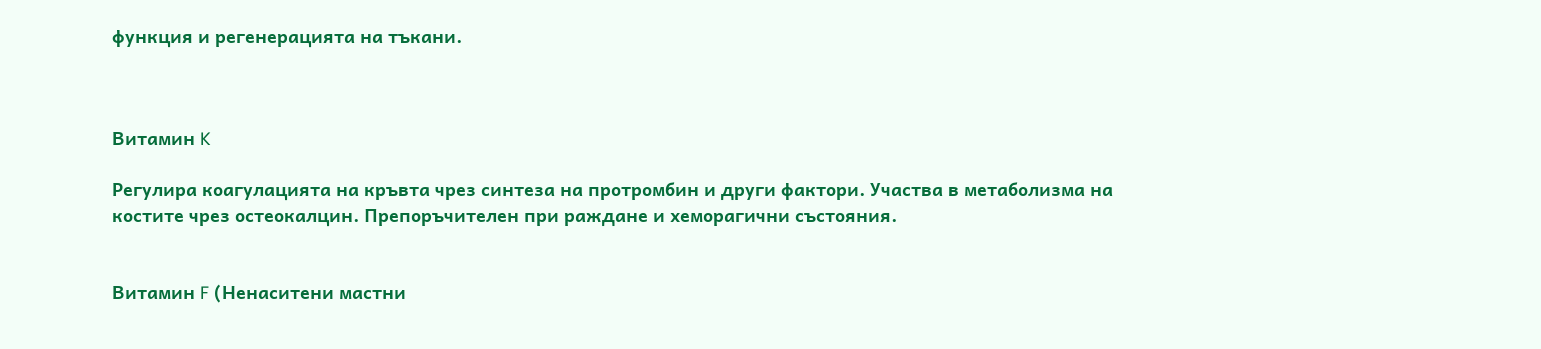функция и регенерацията на тъкани.



Витамин K

Регулира коагулацията на кръвта чрез синтеза на протромбин и други фактори. Участва в метаболизма на костите чрез остеокалцин. Препоръчителен при раждане и хеморагични състояния.


Витамин F (Ненаситени мастни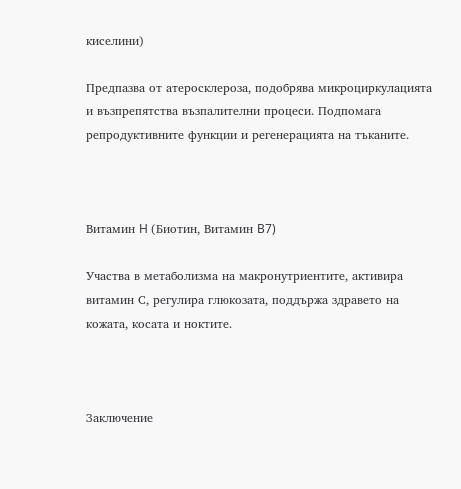киселини)

Предпазва от атеросклероза, подобрява микроциркулацията и възпрепятства възпалителни процеси. Подпомага репродуктивните функции и регенерацията на тъканите.



Витамин H (Биотин, Витамин B7)

Участва в метаболизма на макронутриентите, активира витамин С, регулира глюкозата, поддържа здравето на кожата, косата и ноктите.



Заключение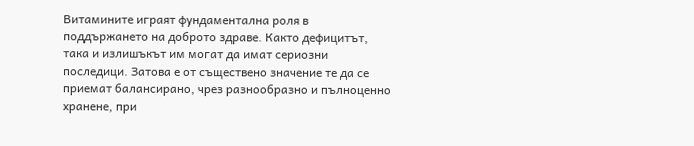Витамините играят фундаментална роля в поддържането на доброто здраве. Както дефицитът, така и излишъкът им могат да имат сериозни последици. Затова е от съществено значение те да се приемат балансирано, чрез разнообразно и пълноценно хранене, при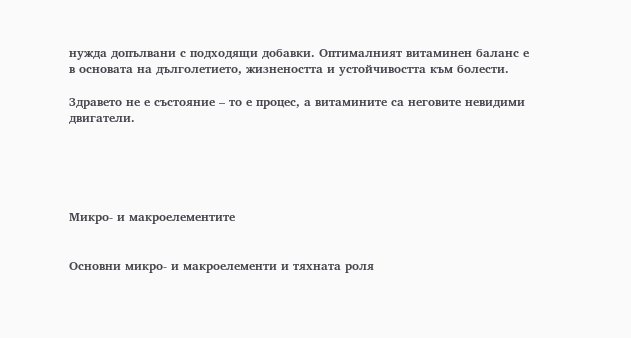нужда допълвани с подходящи добавки. Оптималният витаминен баланс е в основата на дълголетието, жизнеността и устойчивостта към болести.

Здравето не е състояние – то е процес, а витамините са неговите невидими двигатели.





Микро- и макроелементите


Основни микро- и макроелементи и тяхната роля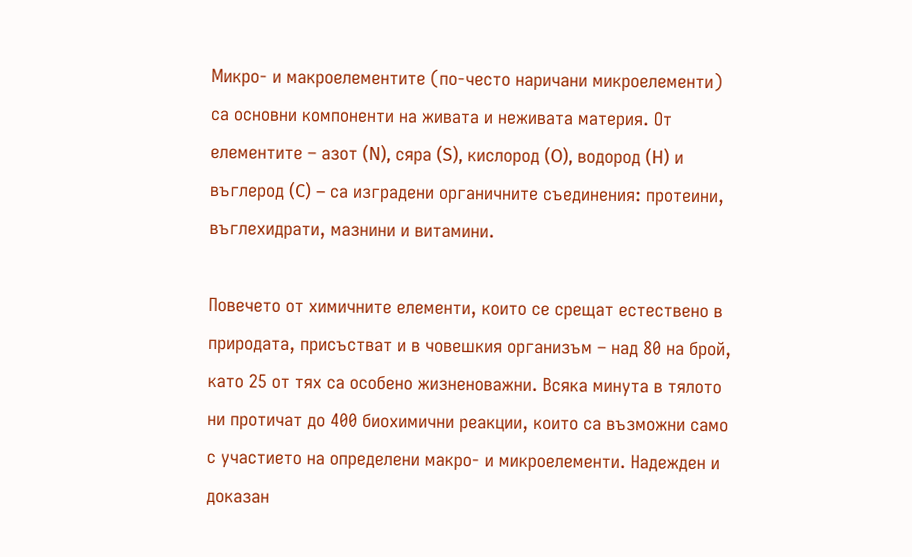Микро- и макроелементите (по-често наричани микроелементи) са основни компоненти на живата и неживата материя. От елементите – азот (N), сяра (S), кислород (O), водород (H) и въглерод (C) – са изградени органичните съединения: протеини, въглехидрати, мазнини и витамини.

Повечето от химичните елементи, които се срещат естествено в природата, присъстват и в човешкия организъм – над 80 на брой, като 25 от тях са особено жизненоважни. Всяка минута в тялото ни протичат до 400 биохимични реакции, които са възможни само с участието на определени макро- и микроелементи. Надежден и доказан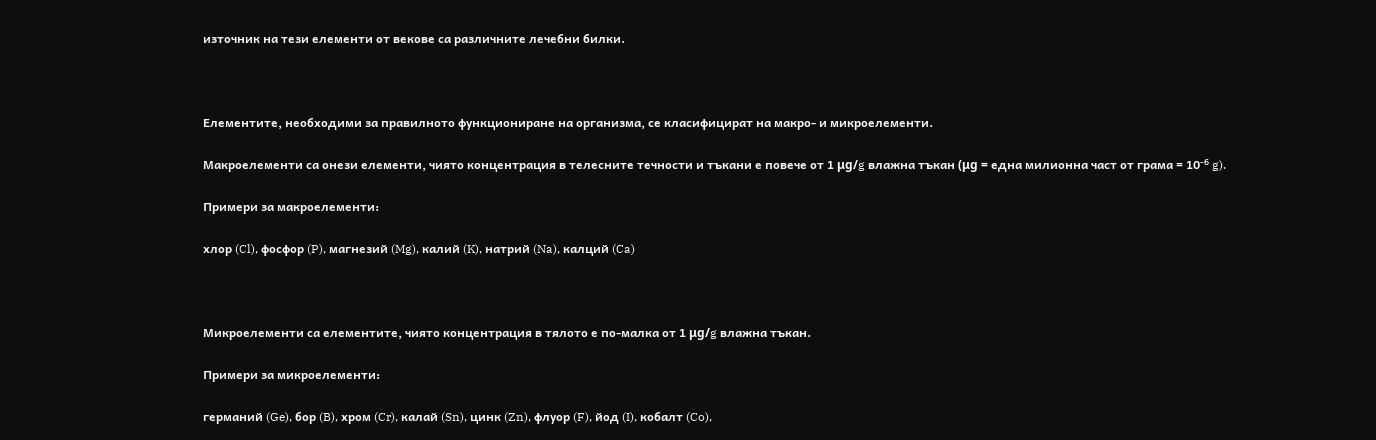източник на тези елементи от векове са различните лечебни билки.



Елементите, необходими за правилното функциониране на организма, се класифицират на макро- и микроелементи.

Макроелементи са онези елементи, чиято концентрация в телесните течности и тъкани е повече от 1 μg/g влажна тъкан (μg = една милионна част от грама = 10⁻⁶ g).

Примери за макроелементи:

хлор (Cl), фосфор (P), магнезий (Mg), калий (K), натрий (Na), калций (Ca)



Микроелементи са елементите, чиято концентрация в тялото е по-малка от 1 μg/g влажна тъкан.

Примери за микроелементи:

германий (Ge), бор (B), хром (Cr), калай (Sn), цинк (Zn), флуор (F), йод (I), кобалт (Co),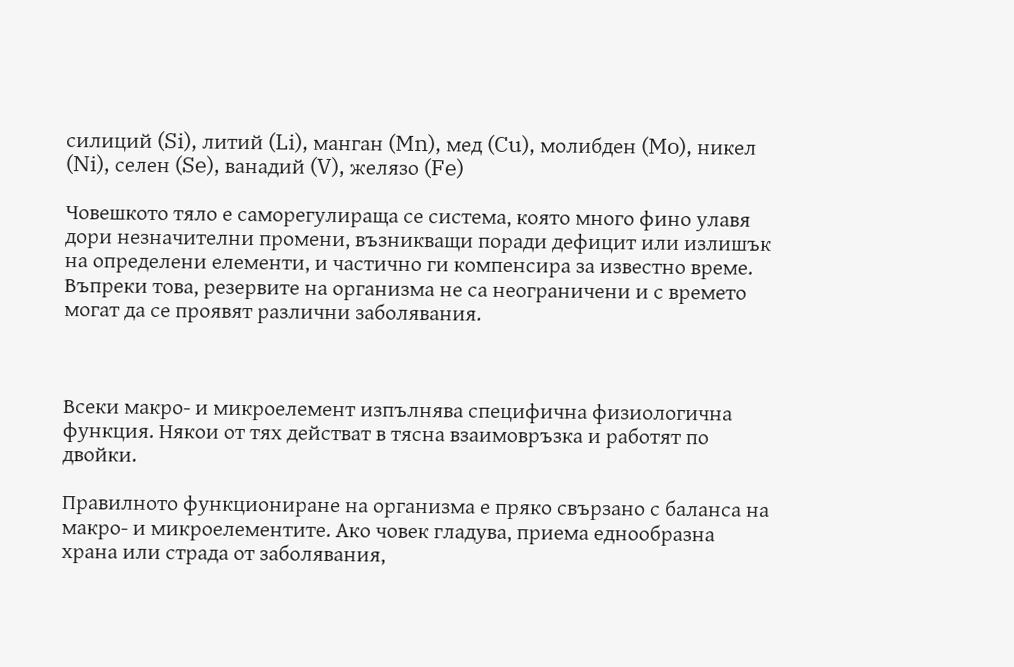силиций (Si), литий (Li), манган (Mn), мед (Cu), молибден (Mo), никел (Ni), селен (Se), ванадий (V), желязо (Fe)

Човешкото тяло е саморегулираща се система, която много фино улавя дори незначителни промени, възникващи поради дефицит или излишък на определени елементи, и частично ги компенсира за известно време. Въпреки това, резервите на организма не са неограничени и с времето могат да се проявят различни заболявания.



Всеки макро- и микроелемент изпълнява специфична физиологична функция. Някои от тях действат в тясна взаимовръзка и работят по двойки.

Правилното функциониране на организма е пряко свързано с баланса на макро- и микроелементите. Ако човек гладува, приема еднообразна храна или страда от заболявания,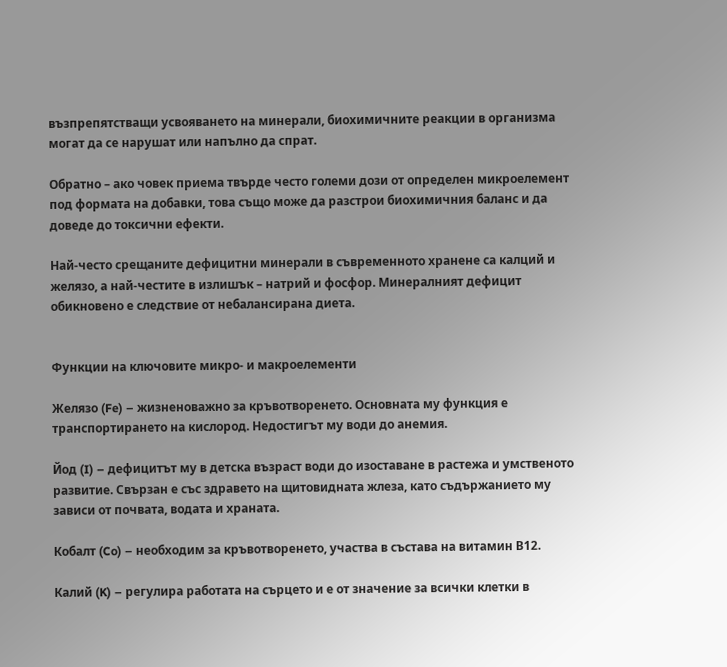възпрепятстващи усвояването на минерали, биохимичните реакции в организма могат да се нарушат или напълно да спрат.

Обратно – ако човек приема твърде често големи дози от определен микроелемент под формата на добавки, това също може да разстрои биохимичния баланс и да доведе до токсични ефекти.

Най-често срещаните дефицитни минерали в съвременното хранене са калций и желязо, а най-честите в излишък – натрий и фосфор. Минералният дефицит обикновено е следствие от небалансирана диета.


Функции на ключовите микро- и макроелементи

Желязо (Fe) – жизненоважно за кръвотворенето. Основната му функция е транспортирането на кислород. Недостигът му води до анемия.

Йод (I) – дефицитът му в детска възраст води до изоставане в растежа и умственото развитие. Свързан е със здравето на щитовидната жлеза, като съдържанието му зависи от почвата, водата и храната.

Кобалт (Co) – необходим за кръвотворенето, участва в състава на витамин В12.

Калий (K) – регулира работата на сърцето и е от значение за всички клетки в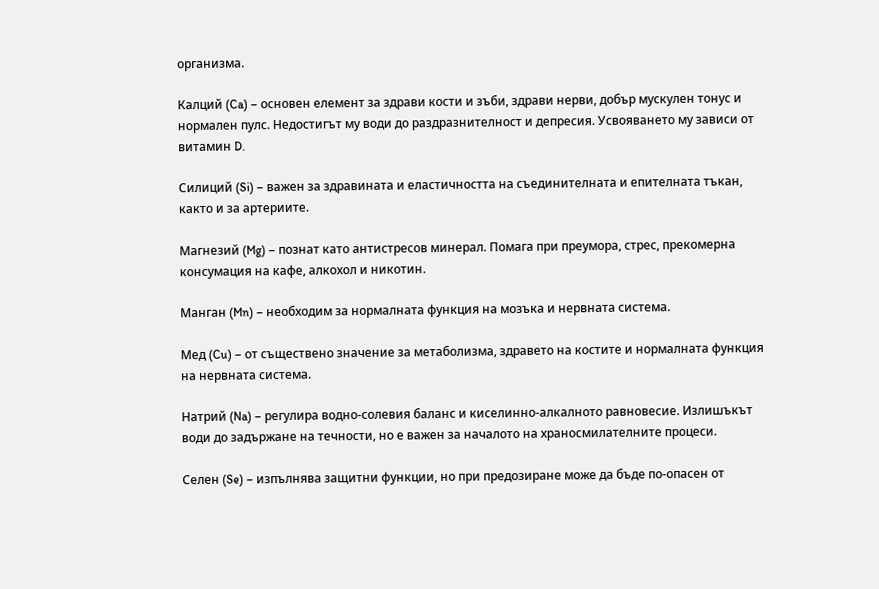организма.

Калций (Ca) – основен елемент за здрави кости и зъби, здрави нерви, добър мускулен тонус и нормален пулс. Недостигът му води до раздразнителност и депресия. Усвояването му зависи от витамин D.

Силиций (Si) – важен за здравината и еластичността на съединителната и епителната тъкан, както и за артериите.

Магнезий (Mg) – познат като антистресов минерал. Помага при преумора, стрес, прекомерна консумация на кафе, алкохол и никотин.

Манган (Mn) – необходим за нормалната функция на мозъка и нервната система.

Мед (Cu) – от съществено значение за метаболизма, здравето на костите и нормалната функция на нервната система.

Натрий (Na) – регулира водно-солевия баланс и киселинно-алкалното равновесие. Излишъкът води до задържане на течности, но е важен за началото на храносмилателните процеси.

Селен (Se) – изпълнява защитни функции, но при предозиране може да бъде по-опасен от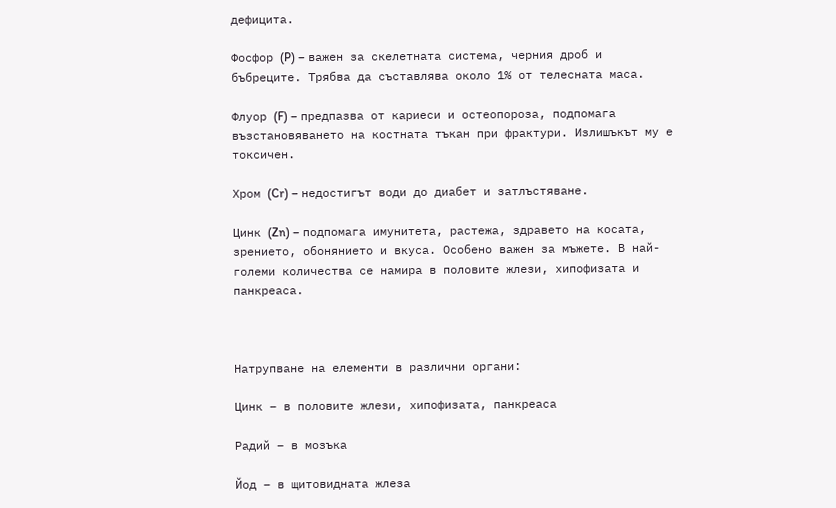дефицита.

Фосфор (P) – важен за скелетната система, черния дроб и бъбреците. Трябва да съставлява около 1% от телесната маса.

Флуор (F) – предпазва от кариеси и остеопороза, подпомага възстановяването на костната тъкан при фрактури. Излишъкът му е токсичен.

Хром (Cr) – недостигът води до диабет и затлъстяване.

Цинк (Zn) – подпомага имунитета, растежа, здравето на косата, зрението, обонянието и вкуса. Особено важен за мъжете. В най-големи количества се намира в половите жлези, хипофизата и панкреаса.



Натрупване на елементи в различни органи:

Цинк – в половите жлези, хипофизата, панкреаса

Радий – в мозъка

Йод – в щитовидната жлеза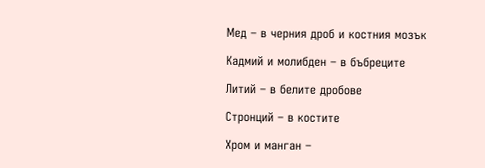Мед – в черния дроб и костния мозък

Кадмий и молибден – в бъбреците

Литий – в белите дробове

Стронций – в костите

Хром и манган –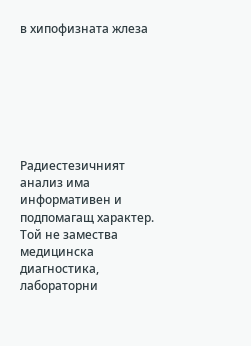в хипофизната жлеза







Радиестезичният анализ има информативен и подпомагащ характер. Той не замества медицинска диагностика, лабораторни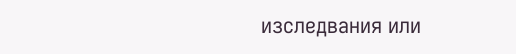изследвания или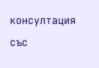консултация със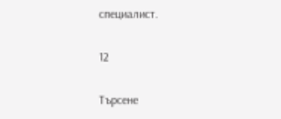специалист.

12

Търсене